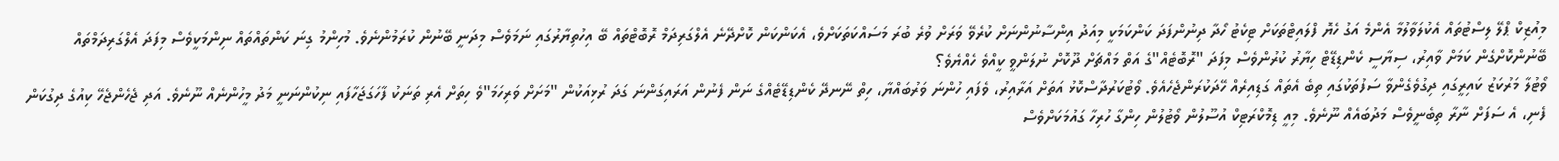މިއުޒިކް ޕްލޭ ލިސްޓުތައް އެކުލަވާލުމާ އެންމެ އަގު ހެޔޮ ފްލައިޓްތަކަށް ޓިކެޓު ހޯދާ ދިނުންފަދަ ކަންކަމަކީ މިއަދު އިންސާނުންނަށް ކުރެވޭ ވަރަށް ވުރެ ބުރަ މަސައްކަތަކަށްވެ، އެކަންކަން ކޮށްދޭނެ އެލްގަރިދަމް ރޮބޮޓްތައް ބޭ އިހުތިޔާރުގައި ނަމަވެސް މިދަނީ ބޭނުން ކުރަމުންނެވެ. މުހިންމު ގިނަ ކަންތައްތައް ނިންމަކީވެސް މިފަދަ އެލްގަރިދަމްތައް ބޭނުންކޮށްގެން ކަމަށް ވާއިރު، ސިޔާސީ ކެންޑިޑޭޓް ހިޔާރު ކުރުންވެސް މިފަދަ "ރޮބޮޓެއް"ގެ އަތް މައްޗަށް ދޫކޮށް ނުލަންވީ ކީއްވެ ހެއްޔެވެ؟
ވޯޓުލާ މަރުކަޒު ކައިރީގައި ދިގުވެގެންވާ ސަފުތަކުގައި ތިބެ އެތައް ގަޑިއިރެއް ހޭދަކުރަންޖެހެއެވެ. ވޯޓުކަރުދާސްކޮޅު އަތަށް އަރާއިރު، ވެފައި ހުންނަ ވަރުބައްޔާ، ހިތް ނޭނދޭ ކެންޑިޑޭޓެއްގެ ނަން ފެނުން އަރައިގަންނަ ގަދަ ރުޅިއަކުން "މަށަށް ވަރިހަމަ"ވެ ހިތަށް އެރި ތަނަކު ފާހަގަޖަހާފައި ނިކުންނަނީ މަދު މީހުންނެއް ނޫނެވެ. އަދި ޖެހެންޖެހޭ ކިއުގެ ދިގުކަން ފެނި، އެ ސަފަށް ނާރާ ތިބެނީވެސް މަދުބައެއް ނޫނެވެ. މިއީ ޑިމޮކްރަޓިކް އުސޫލުން ވޯޓުލުން ހިންގާ ހުރިހާ ގައުމަކަށްވެސް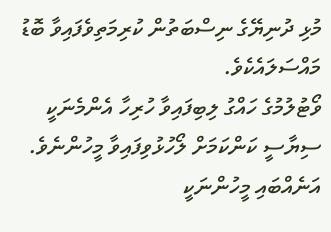މުޅި ދުނިޔޭގެ ނިސްބަތުން ކުރިމަތިވެފައިވާ ބޮޑު މައްސަލައެކެވެ.
ވޯޓުލުމުގެ ހައްގު ލިބިފައިވާ ހުރިހާ އެންމެނަކީ ސިޔާސީ ކަންކަމަށް ލޯހުޅުވިފައިވާ މީހުންނެވެ. އަނެއްބައި މީހުންނަކީ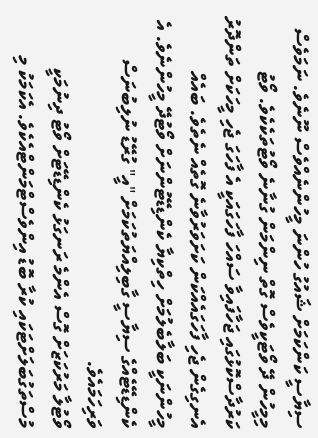ސިޔާސީ ކަންކަމަށް ޝައުގު ހުންނަ މީހުންނެއްވެސް ނޫނެވެ. ނަމަވެސް މިމީހުން ދޭ ވޯޓަކީވެސް ގޮތް ނިންމަން ގުނާނެ ވޯޓުތަކެކެވެ. ވޯޓު ކަރުދާސްކޮޅުގައި ޖަހާފައިވާ ސައްހަ ފާހަގައަކީ އެ ފާހަގަ ޖެހި މީހަކަށް ތަންދޮރު އެނގިގެން ޖެހި ފާހަގައެއްކަން ކަށަވަރުވާނެ ގޮތެއް ނެތެވެ. ބައެއް މީހުންނަކީ ބަލާބެލުމަށް ހިތްކިޔާ ކެންޑިޑޭޓުންނަށް ވޯޓުދޭ މީހުންނެވެ. އެ ކެންޑިޑޭޓެއްގެ ސިޔާސީ ގާބިލިއްޔަތުކަމަށް "އީ" ގުރޭޑު ނުލިބުނަސް ވަރިހަމައެވެ.
ވޯޓުލާ މަރުކަޒަށް ގޮސް އެންމެ ރަނގަޅު ކެންޑިޑޭޓަށް ވޯޓު ދިނުމަކީ މުސްތަގުބަލަށްޓަކައި ކުރާ ބޮޑު އިންވެސްޓްމަންޓްއެކެވެ. އެކަމަކު މި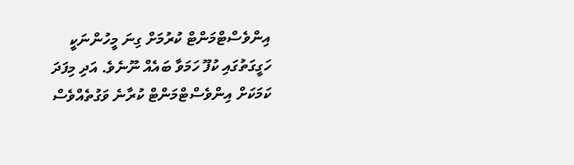އިންވެސްޓްމަންޓް ކުރުމަށް ގިނަ މީހުންނަކީ ހަގީގަތުގައި ކުފޫ ހަމަވާ ބައެއް ނޫނެވެ. އަދި މިފަދަ ކަމަކަށް އިންވެސްޓްމަންޓް ކުރާނެ ވަގުތެއްވެސް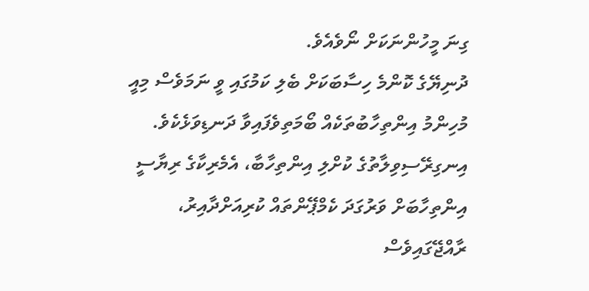ގިނަ މީހުންނަކަށް ނޯވެއެވެ.
ދުނިޔޭގެ ކޮންމެ ހިސާބަކަށް ބެލި ކަމުގައި ވީ ނަމަވެސް މިއީ މުހިންމު އިންތިހާބުތަކެއް ބޯމަތިވެފައިވާ ދަނޑިވަޅެކެވެ. އިނގިރޭސިވިލާތުގެ ކުށްލި އިންތިހާބާ، އެމެރިކާގެ ރިޔާސީ އިންތިހާބަށް ވަރުގަދަ ކެމްޕޭންތައް ކުރިއަށްދާއިރު، ރާއްޖޭގައިވެސް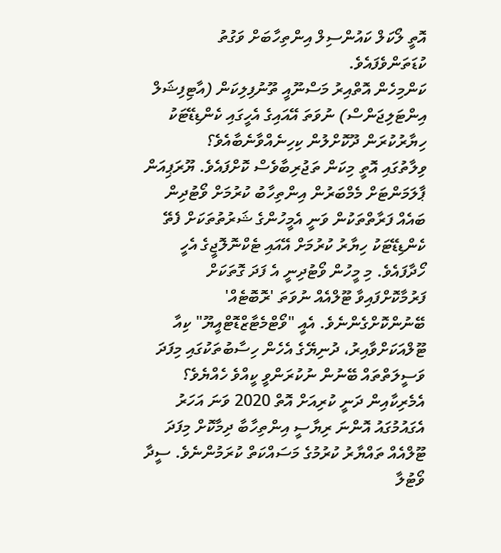އޮތީ ލޯކަލް ކައުންސިލް އިންތިހާބަށް ވަގުތު ކުޑަތަންވެފައެވެ.
ކަންމިހެން އޮތްއިރު މަސްނޫއީ ތޫނުފިލިކަން (އާޓިފިޝަލް އިންޓަލިޖަންސް) ނުވަތަ އޭއައިގެ އެހީގައި ކެންޑިޑޭޓަކު ހިޔާރުކުރަން ދޫކޮށްލުން ކިހިނެއްވާނެބާއެވެ؟
ވިލާތުގައި އޮތީ މިކަން ތަޖުރިބާވެސް ކޮށްފައެވެ. ޔޫރަޕިއަން ޕާލަމަންޓަށް މެމްބަރުން އިންތިހާބު ކުރުމަށް ވޯޓުދިން ބައެއް ފަރާތްތަކުން ވަނީ އެމީހުންގެ ޝަރުތުތަކަށް ފެތޭ ކެންޑިޑޭޓަކު ހިޔާރު ކުރުމަށް އޭއައި ޓެކްނޮލޮޖީގެ އެހީ ހޯދާފައެވެ. މި މީހުން ވޯޓުދިނީ އެ ފަދަ ގޮތަކަށް ފަރުމާކޮށްފައިވާ ޓޫލްއެއް ނުވަތަ 'ރޮބޮޓެއް' ބޭނުންކޮށްގެންނެވެ. އެއީ "ވޯޓްމެޓާޒްޑޮޓްއީޔޫ" ކިއާ ޓޫލްއަކަށްވާއިރު، ދުނިޔޭގެ އެހެން ހިސާބުތަކުގައި މިފަދަ ވަސީލަތްތައް ބޭނުން ނުކުރަންވީ ކީއްވެ ހެއްޔެވެ؟
އެމެރިކާއިން ދަނީ ކުރިއަށް އޮތް 2020 ވަނަ އަހަރު އެގައުމުގައު އޮންނަ ރިޔާސީ އިންތިހާބާ ދިމާކޮށް މިފަދަ ޓޫލްއެއް ތައްޔާރު ކުރުމުގެ މަސައްކަތް ކުރަމުންނެވެ. ސީދާ ވޯޓުލާ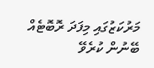މަރުކަޒުގައި މިފަދަ ރޮބޮޓެއް ބޭނުން ކުރެވޭ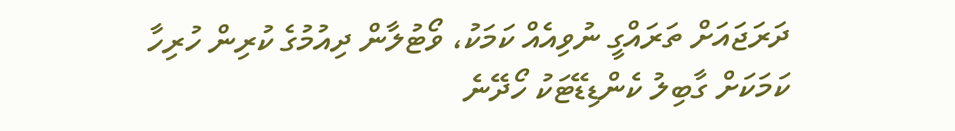ދަރަޖައަށް ތަރައްގީ ނުވިއެއް ކަމަކު، ވޯޓުލާން ދިއުމުގެ ކުރިން ހުރިހާ ކަމަކަށް ގާބިލު ކެންޑިޑޭޓަކު ހޯދޭނެ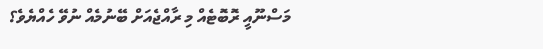މަސްނޫއީ ރޮބޮޓެއް މި ރާއްޖެއަށް ބޭނުމެއް ނުވޭ ހެއްޔެވެ؟